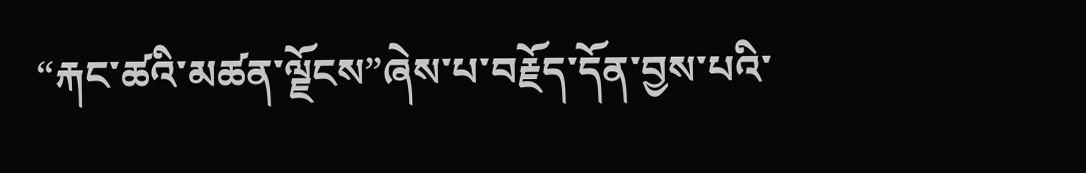“རྐང་ཚའི་མཚན་ལྗོངས”ཞེས་པ་བརྗོད་དོན་བྱས་པའི་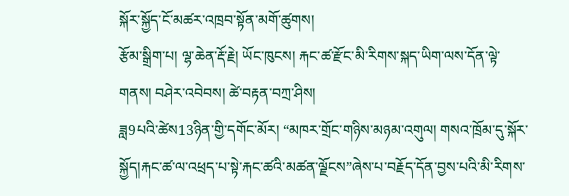སྐོར་སྐྱོད་ངོ་མཚར་འཁྲབ་སྟོན་མགོ་ཚུགས།
རྩོམ་སྒྲིག་པ། ལྷ་ཆེན་རྡོ་རྗེ། ཡོང་ཁུངས། རྐང་ཚ་རྫོང་མི་རིགས་སྐད་ཡིག་ལས་དོན་ལྟེ་གནས། བཤེར་འབེབས། ཚེ་བརྟན་བཀྲ་ཤིས།
ཟླ9པའི་ཚེས13ཉིན་གྱི་དགོང་མོར། “མཁར་གྲོང་གཉིས་མཉམ་འགུལ། གསའ་ཁྲོམ་དུ་སྐོར་སྐྱོད།རྐང་ཚ་ལ་འཕྲད་པ་སྟེ་རྐང་ཚའི་མཚན་ལྗོངས”ཞེས་པ་བརྗོད་དོན་བྱས་པའི་མི་རིགས་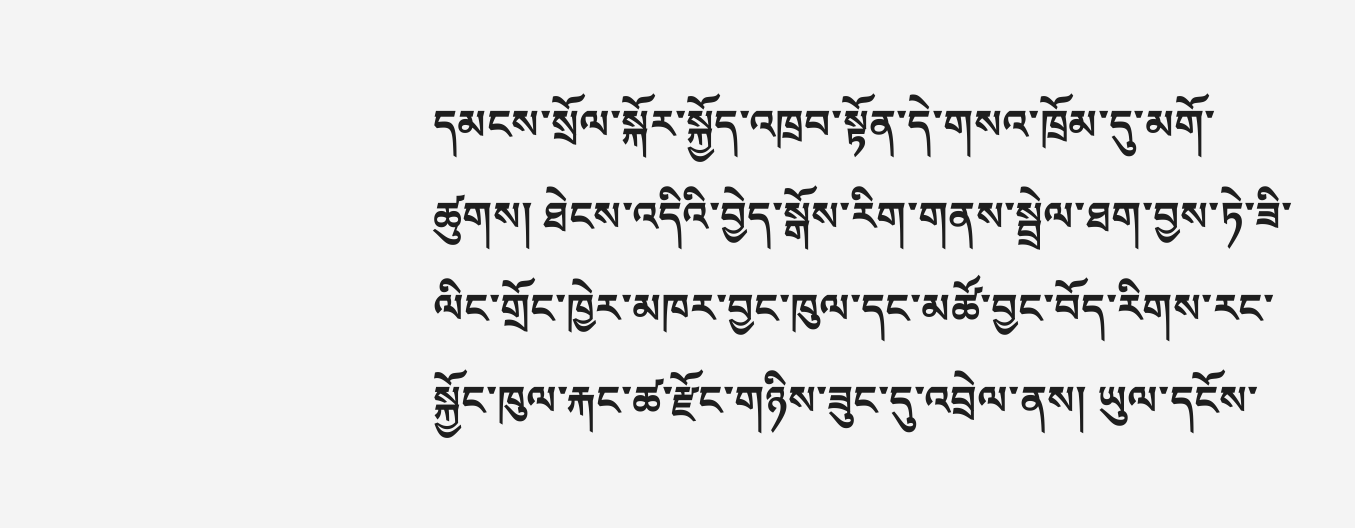དམངས་སྲོལ་སྐོར་སྐྱོད་འཁྲབ་སྟོན་དེ་གསའ་ཁྲོམ་དུ་མགོ་ཚུགས། ཐེངས་འདིའི་བྱེད་སྒོས་རིག་གནས་སྦྲེལ་ཐག་བྱས་ཏེ་ཟི་ལིང་གྲོང་ཁྱེར་མཁར་བྱང་ཁུལ་དང་མཚོ་བྱང་བོད་རིགས་རང་སྐྱོང་ཁུལ་རྐང་ཚ་རྫོང་གཉིས་ཟུང་དུ་འབྲེལ་ནས། ཡུལ་དངོས་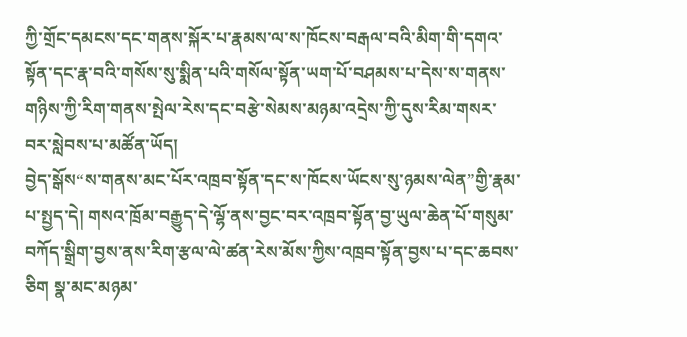ཀྱི་གྲོང་དམངས་དང་གནས་སྐོར་པ་རྣམས་ལ་ས་ཁོངས་བརྒལ་བའི་མིག་གི་དགའ་སྟོན་དང་རྣ་བའི་གསོས་སུ་སྨིན་པའི་གསོལ་སྟོན་ཡག་པོ་བཤམས་པ་དེས་ས་གནས་གཉིས་ཀྱི་རིག་གནས་སྤེལ་རེས་དང་བརྩེ་སེམས་མཉམ་འདྲེས་ཀྱི་དུས་རིམ་གསར་བར་སླེབས་པ་མཚོན་ཡོད།
བྱེད་སྒོས“ས་གནས་མང་པོར་འཁྲབ་སྟོན་དང་ས་ཁོངས་ཡོངས་སུ་ཉམས་ལེན”གྱི་རྣམ་པ་སྤྱད་དེ། གསའ་ཁྲོམ་བརྒྱུད་དེ་ལྷོ་ནས་བྱང་བར་འཁྲབ་སྟོན་བྱ་ཡུལ་ཆེན་པོ་གསུམ་བཀོད་སྒྲིག་བྱས་ནས་རིག་རྩལ་ལེ་ཚན་རེས་མོས་ཀྱིས་འཁྲབ་སྟོན་བྱས་པ་དང་ཆབས་ཅིག སྣ་མང་མཉམ་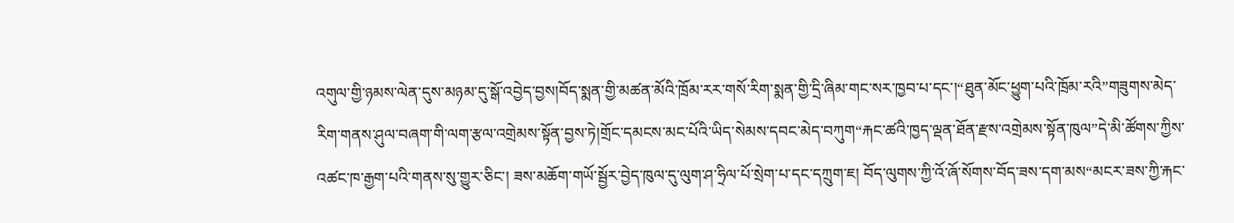འགུལ་གྱི་ཉམས་ལེན་དུས་མཉམ་དུ་སྒོ་འབྱེད་བྱས།བོད་སྨན་གྱི་མཚན་མོའི་ཁྲོམ་རར་གསོ་རིག་སྨན་གྱི་དྲི་ཞིམ་གང་སར་ཁྱབ་པ་དང་།“ཐུན་མོང་ཕྱུག་པའི་ཁྲོམ་རའི”གཟུགས་མེད་རིག་གནས་ཤུལ་བཞག་གི་ལག་རྩལ་འགྲེམས་སྟོན་བྱས་ཏེ།གྲོང་དམངས་མང་པོའི་ཡིད་སེམས་དབང་མེད་བཀུག“རྐང་ཚའི་ཁྱད་ལྡན་ཐོན་རྫས་འགྲེམས་སྟོན་ཁུལ”དེ་མི་ཚོགས་ཀྱིས་འཚང་ཁ་རྒྱག་པའི་གནས་སུ་གྱུར་ཅིང་། ཟས་མཆོག་གཡོ་སྦྱོར་བྱེད་ཁུལ་དུ་ལུག་ཤ་ཧྲིལ་པོ་སྲེག་པ་དང་དཀྲུག་ཇ། བོད་ལུགས་ཀྱི་འོ་ཞོ་སོགས་བོད་ཟས་དག་མས“མངར་ཟས་ཀྱི་རྐང་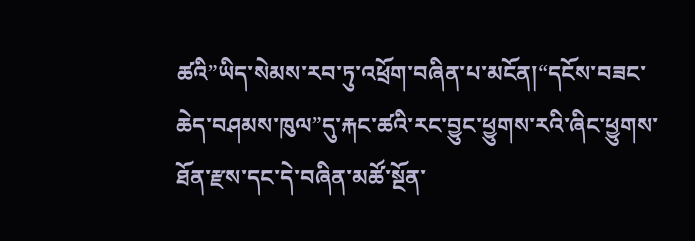ཚའི”ཡིད་སེམས་རབ་ཏུ་འཕྲོག་བཞིན་པ་མངོན།“དངོས་བཟང་ཆེད་བཤམས་ཁུལ”དུ་རྐང་ཚའི་རང་བྱུང་ཕྱུགས་རའི་ཞིང་ཕྱུགས་ཐོན་རྫས་དང་དེ་བཞིན་མཚོ་སྔོན་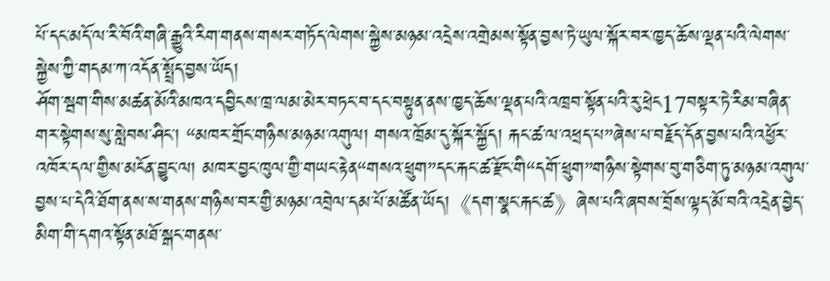པོ་དང་མདོ་ལ་རི་བོའི་གཞི་རྒྱུའི་རིག་གནས་གསར་གཏོད་ལེགས་སྐྱེས་མཉམ་འདྲེས་འགྲེམས་སྟོན་བྱས་ཏེ་ཡུལ་སྐོར་བར་ཁྱད་ཆོས་ལྡན་པའི་ལེགས་སྐྱེས་ཀྱི་གདམ་ཀ་འདོན་སྤྲོད་བྱས་ཡོད།
ཤོག་སྦག་གིས་མཚན་མོའི་མཁའ་དབྱིངས་ཁྲ་ལམ་མེར་བཏང་བ་དང་བསྟུན་ནས་ཁྱད་ཆོས་ལྡན་པའི་འཁྲབ་སྟོན་པའི་རུ་ཕྲེང17བསྟར་ཏེ་རིམ་བཞིན་གར་སྟེགས་སུ་སླེབས་ཤིང་། “མཁར་གྲོང་གཉིས་མཉམ་འགུལ། གསའ་ཁྲོམ་དུ་སྐོར་སྐྱོད། རྐང་ཚ་ལ་འཕྲད་པ”ཞེས་པ་བརྗོད་དོན་བྱས་པའི་འཕྱོར་འཁོར་དལ་གྱིས་མངོན་བྱུང་ལ། མཁར་བྱང་ཁུལ་གྱི་གཡང་རྟེན“གསའ་ཕྲུག”དང་རྐང་ཚ་རྫོང་གི“དགོ་ཕྲུག”གཉིས་སྟེགས་བུ་གཅིག་ཏུ་མཉམ་འགུལ་བྱས་པ་དེའི་ཐོག་ནས་ས་གནས་གཉིས་བར་གྱི་མཉམ་འབྲེལ་དམ་པོ་མཚོན་ཡོད།《དག་སྣང་རྐང་ཚ》ཞེས་པའི་ཞབས་བྲོས་ལྟད་མོ་བའི་འདྲེན་བྱེད་མིག་གི་དགའ་སྟོན་མཐོ་སྒང་གནས་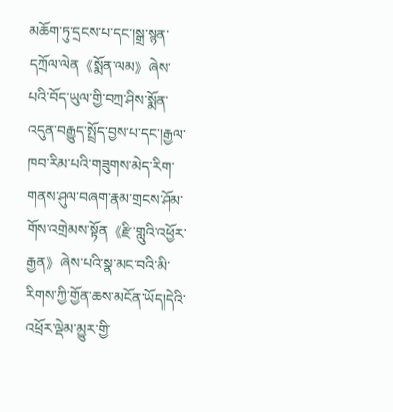མཆོག་ཏུ་དྲངས་པ་དང་།སྒྲ་སྙན་དཀྲོལ་ལེན《སྨོན་ལམ》ཞེས་པའི་བོད་ཡུལ་གྱི་བཀྲ་ཤིས་སྨོན་འདུན་བརྒྱུད་སྤྲོད་བྱས་པ་དང་།རྒྱལ་ཁབ་རིམ་པའི་གཟུགས་མེད་རིག་གནས་ཤུལ་བཞག་རྣམ་གྲངས་ཤོམ་གོས་འགྲེམས་སྟོན《རྫི་གླུའི་འཕྱོར་རྒྱན》ཞེས་པའི་སྣ་མང་བའི་མི་རིགས་ཀྱི་གྱོན་ཆས་མངོན་ཡོད།དེའི་འཕྲོར་ལྡེམ་མྱུར་གྱི་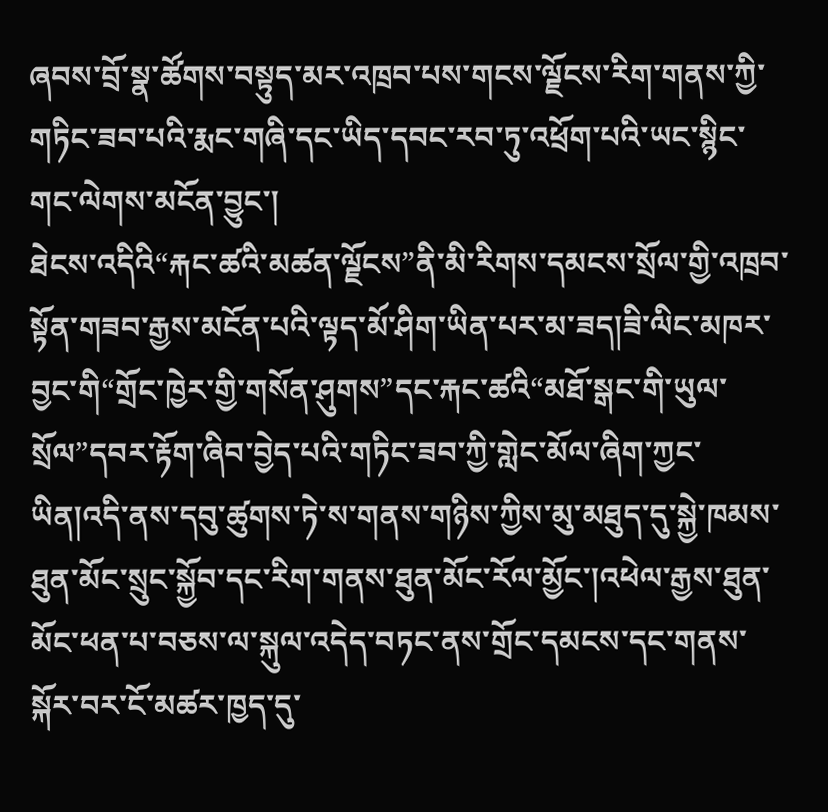ཞབས་བྲོ་སྣ་ཚོགས་བསྟུད་མར་འཁྲབ་པས་གངས་ལྗོངས་རིག་གནས་ཀྱི་གཏིང་ཟབ་པའི་རྨང་གཞི་དང་ཡིད་དབང་རབ་ཏུ་འཕྲོག་པའི་ཡང་སྙིང་གང་ལེགས་མངོན་བྱུང་།
ཐེངས་འདིའི“རྐང་ཚའི་མཚན་ལྗོངས”ནི་མི་རིགས་དམངས་སྲོལ་གྱི་འཁྲབ་སྟོན་གཟབ་རྒྱས་མངོན་པའི་ལྟད་མོ་ཤིག་ཡིན་པར་མ་ཟད།ཟི་ལིང་མཁར་བྱང་གི“གྲོང་ཁྱེར་གྱི་གསོན་ཤུགས”དང་རྐང་ཚའི“མཐོ་སྒང་གི་ཡུལ་སྲོལ”དབར་རྟོག་ཞིབ་བྱེད་པའི་གཏིང་ཟབ་ཀྱི་གླེང་མོལ་ཞིག་ཀྱང་ཡིན།འདི་ནས་དབུ་ཚུགས་ཏེ་ས་གནས་གཉིས་ཀྱིས་མུ་མཐུད་དུ་སྐྱེ་ཁམས་ཐུན་མོང་སྲུང་སྐྱོབ་དང་རིག་གནས་ཐུན་མོང་རོལ་མྱོང་།འཕེལ་རྒྱས་ཐུན་མོང་ཕན་པ་བཅས་ལ་སྐུལ་འདེད་བཏང་ནས་གྲོང་དམངས་དང་གནས་སྐོར་བར་ངོ་མཚར་ཁྱད་དུ་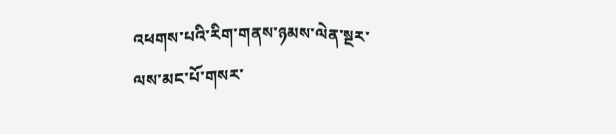འཕགས་པའི་རིག་གནས་ཉམས་ལེན་སྔར་ལས་མང་པོ་གསར་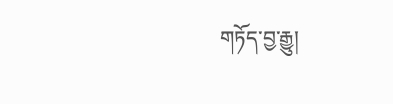གཏོད་བྱ་རྒྱུ།